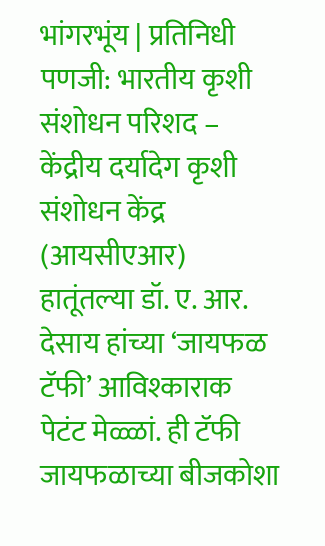भांगरभूंय | प्रतिनिधी
पणजी: भारतीय कृशी संशोधन परिशद – केंद्रीय दर्यादेग कृशी संशोधन केंद्र (आयसीएआर) हातूंतल्या डॉ. ए. आर. देसाय हांच्या ‘जायफळ टॅफी’ आविश्काराक पेटंट मेळ्ळां. ही टॅफी जायफळाच्या बीजकोशा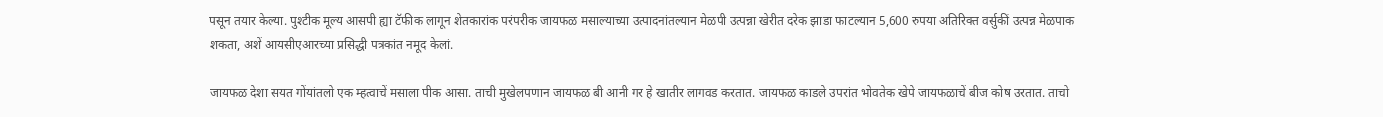पसून तयार केल्या. पुश्टीक मूल्य आसपी ह्या टॅफीक लागून शेतकारांक परंपरीक जायफळ मसाल्याच्या उत्पादनांतल्यान मेळपी उत्पन्ना खेरीत दरेक झाडा फाटल्यान 5,600 रुपया अतिरिक्त वर्सुकीं उत्पन्न मेळपाक शकता, अशें आयसीएआरच्या प्रसिद्धी पत्रकांत नमूद केलां.

जायफळ देशा सयत गोंयांतलो एक म्हत्वाचें मसाला पीक आसा. ताची मुखेलपणान जायफळ बी आनी गर हे खातीर लागवड करतात. जायफळ काडले उपरांत भोवतेक खेपे जायफळाचें बीज कोष उरतात. ताचो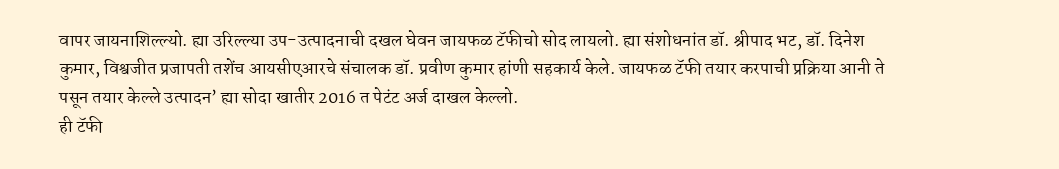वापर जायनाशिल्ल्यो. ह्या उरिल्ल्या उप-उत्पादनाची दखल घेवन जायफळ टॅफीचो सोद लायलो. ह्या संशोधनांत डॉ. श्रीपाद भट, डॉ. दिनेश कुमार, विश्वजीत प्रजापती तशेंच आयसीएआरचे संचालक डॉ. प्रवीण कुमार हांणी सहकार्य केले. जायफळ टॅफी तयार करपाची प्रक्रिया आनी ते पसून तयार केल्ले उत्पादन’ ह्या सोदा खातीर 2016 त पेटंट अर्ज दाखल केल्लो.
ही टॅफी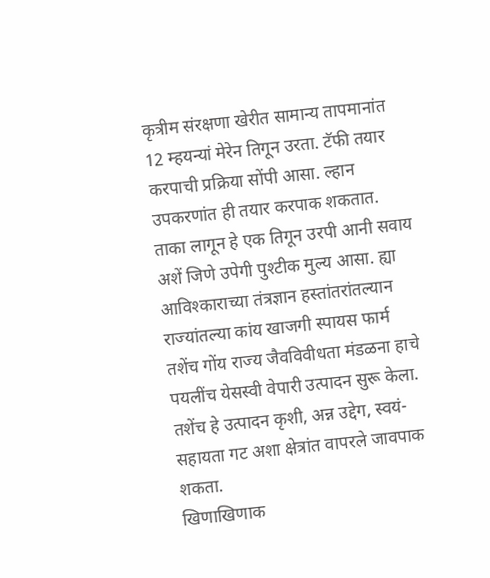कृत्रीम संरक्षणा खेरीत सामान्य तापमानांत 12 म्हयन्यां मेरेन तिगून उरता. टॅफी तयार करपाची प्रक्रिया सोंपी आसा. ल्हान उपकरणांत ही तयार करपाक शकतात. ताका लागून हे एक तिगून उरपी आनी सवाय अशें जिणे उपेगी पुश्टीक मुल्य आसा. ह्या आविश्काराच्या तंत्रज्ञान हस्तांतरांतल्यान राज्यांतल्या कांय खाजगी स्पायस फार्म तशेंच गोंय राज्य जैवविवीधता मंडळना हाचे पयलींच येसस्वी वेपारी उत्पादन सुरू केला. तशेंच हे उत्पादन कृशी, अन्न उद्देग, स्वयं-सहायता गट अशा क्षेत्रांत वापरले जावपाक शकता.
खिणाखिणाक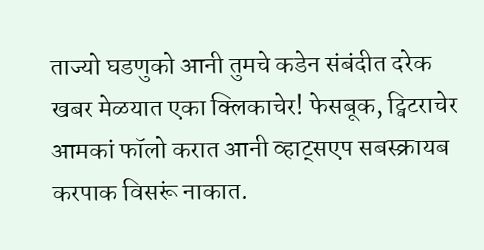ताज्यो घडणुको आनी तुमचे कडेन संबंदीत दरेक खबर मेळयात एका क्लिकाचेर! फेसबूक, ट्विटराचेर आमकां फॉलो करात आनी व्हाट्सएप सबस्क्रायब करपाक विसरूं नाकात.